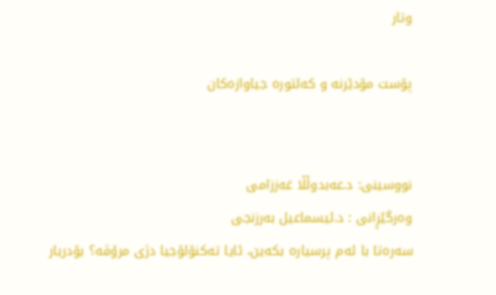وتار

پۆست مۆدێرنه‌ و كه‌لتوره‌ جیاوازه‌كان


نووسینی‌: د.عه‌بدوڵڵا غه‌ززامی‌
وه‌رگێڕانی‌ : د.ئیسماعیل به‌رزنجی‌
سه‌ره‌تا با ئه‌م پرسیاره‌ بكه‌ین، ئایا ته‌كنۆلۆجیا دژی‌ مرۆڤه‌؟ بۆدریار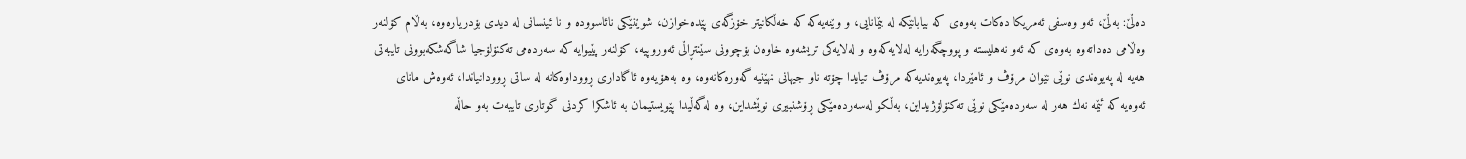ده‌ڵێ‌: به‌ڵێ‌، ئه‌و وه‌سفی‌ ئه‌مریكا ده‌كات به‌وه‌ی‌ كه‌ بیابانێكه‌ له‌ بێمانایی‌، و وێنه‌یه‌كه‌ كه‌ خه‌ڵكانیتر خۆزگه‌ی‌ پێده‌خوازن، شوێنێكی‌ نائاسووده‌ و نا ئینسانی‌ له‌ دیدی‌ بۆدریاره‌وه‌، به‌ڵام كۆلنه‌ر وه‌ڵامی‌ ده‌داته‌وه‌ به‌وه‌ی‌ كه‌ ئه‌و نه‌هلیسته‌ و پووچگه‌رایه‌ له‌لایه‌كه‌وه‌ و له‌لایه‌كی‌ تریشه‌وه‌ خاوه‌ن بۆچوونی‌ سێنتڕاڵی‌ ئه‌وروپیه‌، كۆلنه‌ر پێیوایه‌ كه‌ سه‌رده‌می‌ ته‌كنۆلۆجیا شاگه‌شكه‌بوونی‌ تایبه‌تی‌ هه‌یه‌ له‌ په‌یوه‌ندی‌ نوێی‌ نێوان مرۆڤ و ئامێردا، په‌یوه‌ندیه‌كه‌ مرۆڤ تیایدا چۆته‌ ناو جیهانی‌ نهێنیه‌ گه‌وره‌كانه‌وه‌، وه‌ به‌هۆیه‌وه‌ ئاگاداری‌ ڕووداوه‌كانه‌ له‌ ساتی‌ ڕوودانیاندا، ئه‌وه‌ش مانای‌ ئه‌وه‌یه‌ كه‌ ئێمه‌ نه‌ك هه‌ر له‌ سه‌رده‌مێكی‌ نوێی‌ ته‌كنۆلۆژیداین، به‌ڵكو له‌سه‌رده‌مێكی‌ ڕۆشنبیری‌ نوێشداین، وه‌ له‌گه‌ڵیدا پێویستیمان به‌ ئاشكرا كردنی‌ گوتاری‌ تایبه‌ت به‌و حاڵه‌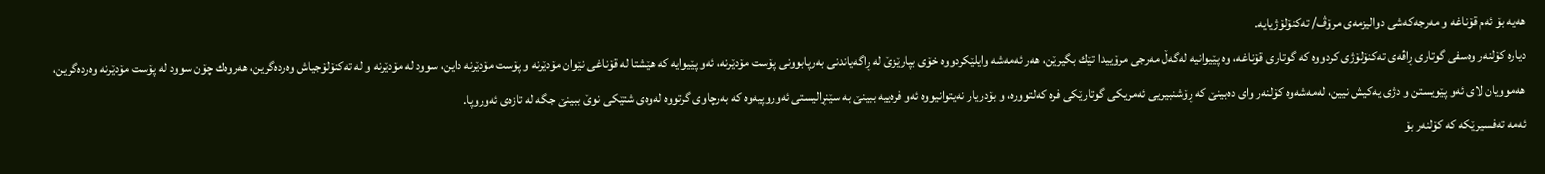هه‌یه‌ بۆ ئه‌م قۆناغه‌ و مه‌رجه‌كه‌شی‌ دوالیزمه‌ی‌ مرۆڤ/ ته‌كنۆلۆژیایه‌.
دیاره‌ كۆلنه‌ر وه‌سفی گوتاری‌ ڕاڤه‌ی‌ ته‌كنۆلۆژی كردووه‌ كه‌ گوتاری‌ قۆناغه‌، وه‌ پێیوانیه‌ له‌گه‌ڵ‌ مه‌رجی‌ مرۆییدا تێك بگیرێن، هه‌ر ئه‌مه‌شه‌ وایلێكردووه‌ خۆی‌ بپارێزێ‌ له‌ ڕاگه‌یاندنی‌ به‌رپابوونی‌ پۆست مۆدێرنه‌، ئه‌و پێیوایه‌ كه‌ هێشتا له‌ قۆناغی‌ نێوان مۆدێرنه‌ و پۆست مۆدێرنه‌ داین، سوود له‌ مۆدێرنه‌ و له‌ ته‌كنۆلۆجیاش وه‌رده‌گرین، هه‌روه‌ك چۆن سوود له‌ پۆست مۆدێرنه‌ وه‌رده‌گرین، هه‌موویان لای‌ ئه‌و پێویستن و دژی‌ یه‌كیش نیین، له‌مه‌شه‌وه‌ كۆلنه‌ر وای‌ ده‌بینێ‌ كه‌ ڕۆشنبیریی ئه‌مریكی‌ گوتارێكی‌ فره‌ كه‌لتووره‌، و بۆدریار نه‌یتوانیووه‌ ئه‌و فره‌ییه‌ ببینێ‌ به‌ سێنڕالیستی‌ ئه‌وروپیه‌وه‌ كه‌ به‌رچاوی‌ گرتووه‌ له‌وه‌ی‌ شتێكی‌ نوێ‌ ببینێ‌ جگه‌ له‌ تازه‌ی‌ ئه‌وروپا.
ئه‌مه‌ ته‌فسیرێكه‌ كه‌ كۆلنه‌ر بۆ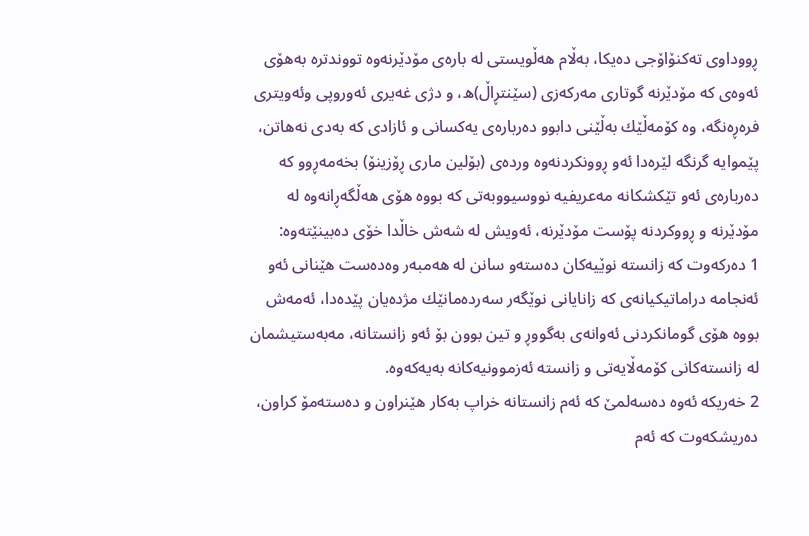ڕووداوی‌ ته‌كنۆاۆجی‌ ده‌یكا، به‌ڵام هه‌ڵویستی‌ له‌ باره‌ی‌ مۆدێرنه‌وه‌ تووندتره‌ به‌هۆی‌ ئه‌وه‌ی‌ كه‌ مۆدێرنه‌ گوتاری‌ مه‌ركه‌زی (سێنتڕاڵ)ه‌، و دژی‌ غه‌یری‌ ئه‌وروپی‌ وئه‌ویتری‌ فره‌ڕه‌نگه‌، وه‌ كۆمه‌ڵێك به‌ڵێنی‌ دابوو ده‌رباره‌ی‌ یه‌كسانی‌ و ئازادی‌ كه‌ به‌دی‌ نه‌هاتن، پێموایه‌ گرنگه‌ لێره‌دا ئه‌و ڕوونكردنه‌وه‌ ورده‌ی‌ (بۆلین ماری‌ ڕۆزینۆ) بخه‌مه‌ڕوو كه‌ ده‌رباره‌ی‌ ئه‌و تێكشكانه‌ مه‌عریفیه‌ نووسیووبه‌تی‌ كه‌ بووه‌ هۆی‌ هه‌ڵگه‌ڕانه‌وه‌ له‌ مۆدێرنه‌ و ڕووكردنه‌ پۆست مۆدێرنه‌، ئه‌ویش له‌ شه‌ش خاڵدا خۆی‌ ده‌بینێته‌وه‌:
1 ده‌ركه‌وت كه‌ زانسته‌ نوێیه‌كان ده‌سته‌و سانن له‌ هه‌مبه‌ر وه‌ده‌ست هێنانی‌ ئه‌و ئه‌نجامه‌ دراماتیكیانه‌ی‌ كه‌ زانایانی‌ نوێگه‌ر سه‌رده‌مانێك مژده‌یان پێده‌دا، ئه‌مه‌ش بووه‌ هۆی‌ گومانكردنی‌ ئه‌وانه‌ی‌ به‌گووڕ و تین بوون بۆ ئه‌و زانستانه‌، مه‌به‌ستیشمان له‌ زانسته‌كانی‌ كۆمه‌ڵایه‌تی‌ و زانسته‌ ئه‌زموونیه‌كانه‌ به‌یه‌كه‌وه‌.
2 خه‌ریكه‌ ئه‌وه‌ ده‌سه‌لمێ‌ كه‌ ئه‌م زانستانه‌ خراپ به‌كار هێنراون و ده‌سته‌مۆ كراون، ده‌ریشكه‌وت كه‌ ئه‌م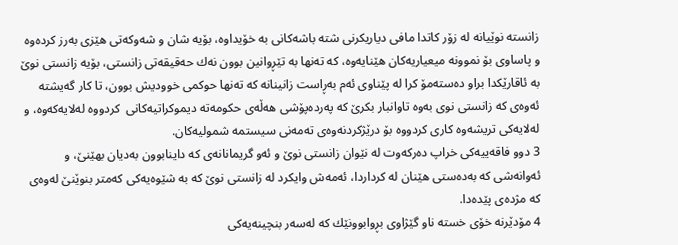زانسته‌ نوێیانه‌ له‌ زۆر كاتدا مافی‌ دیاریكرنی‌ شته‌ باشه‌كانی‌ به‌ خۆیداوه‌، بۆیه‌ شان و شه‌وكه‌تی‌ هێزی‌ به‌رز كرده‌وه‌ و پاساوی‌ بۆ نموونه‌ میعیاریه‌كان هێنایه‌وه‌، كه‌ ته‌نها به‌ تێڕوانین بوون نه‌ك حه‌قیقه‌تی‌ زانستی‌، بۆیه‌ زانستی‌ نوێ‌ به‌ ئاقارێكدا براو ده‌سته‌مۆ كرا له‌ پێناوی‌ ئه‌م به‌ڕاست زانینانه‌ كه‌ ته‌نها حوكمی‌ خوودیش بوون، تا كار گه‌یشته‌ ئه‌وه‌ی‌ كه‌ زانستی‌ نوی‌ به‌وه‌ تاوانبار بكرێ‌ كه‌ په‌رده‌پۆشی‌ هه‌ڵه‌ی‌ حكومه‌ته‌ دیموكراتیه‌كانی‌  كردووه‌ له‌لایه‌كه‌وه‌، و له‌لایه‌كی‌ تریشه‌وه‌ كاری‌ كردووه‌ بۆ درێژكردنه‌وه‌ی‌ ته‌مه‌نی‌ سیستمه‌ شمولیه‌كان.
3 دوو فاقه‌ییه‌كی‌ خراپ ده‌ركه‌وت له‌ نێوان زانستی‌ نوێ‌ و ئه‌و گریمانانه‌ی‌ كه‌ داینابوون به‌دیان بهێنێ‌، و ئه‌وانه‌شی‌ كه‌ به‌ده‌ستی‌ هێنان له‌ كرداردا، ئه‌مه‌ش وایكرد له‌ زانستی‌ نوێ‌ كه‌ به‌ شێوه‌یه‌كی‌ كه‌متر بنوێنێ‌ له‌وه‌ی‌ كه‌ مژده‌ی‌ پێده‌دا.
4 مۆدێرنه‌ خۆی‌ خسته‌ ناو گێژاوی‌ بڕوابوونێك كه‌ له‌سه‌ر بنچینه‌یه‌كی‌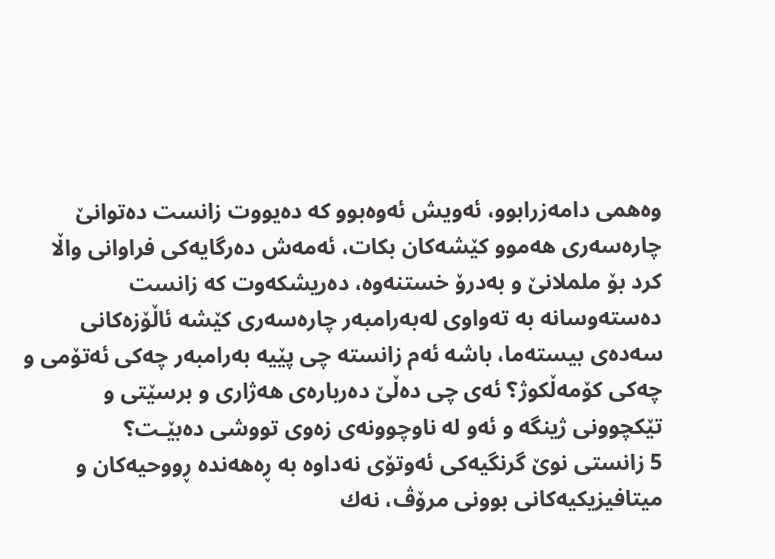وه‌همی‌ دامه‌زرابوو، ئه‌ویش ئه‌وه‌بوو كه‌ ده‌یووت زانست ده‌توانێ‌ چاره‌سه‌ری‌ هه‌موو كێشه‌كان بكات، ئه‌مه‌ش ده‌رگایه‌كی‌ فراوانی‌ واڵا كرد بۆ ململانێ‌ و به‌درۆ خستنه‌وه‌، ده‌ریشكه‌وت كه‌ زانست ده‌سته‌وسانه‌ به‌ ته‌واوی‌ له‌به‌رامبه‌ر چاره‌سه‌ری‌ كێشه‌ ئاڵۆزه‌كانی‌ سه‌ده‌ی‌ بیسته‌ما، باشه‌ ئه‌م زانسته‌ چی‌ پێیه‌ به‌رامبه‌ر چه‌كی‌ ئه‌تۆمی و چه‌كی‌ كۆمه‌ڵكوژ؟ ئه‌ی‌ چی‌ ده‌ڵێ‌ ده‌رباره‌ی‌ هه‌ژاری‌ و برسێتی‌ و تێكچوونی‌ ژینگه‌ و ئه‌و له‌ ناوچوونه‌ی‌ زه‌وی‌ تووشی‌ ده‌بێـت؟
5 زانستی‌ نوێ‌ گرنگیه‌كی‌ ئه‌وتۆی‌ نه‌داوه‌ به‌ ڕه‌هه‌نده‌ ڕووحیه‌كان و میتافیزیكیه‌كانی‌ بوونی‌ مرۆڤ، نه‌ك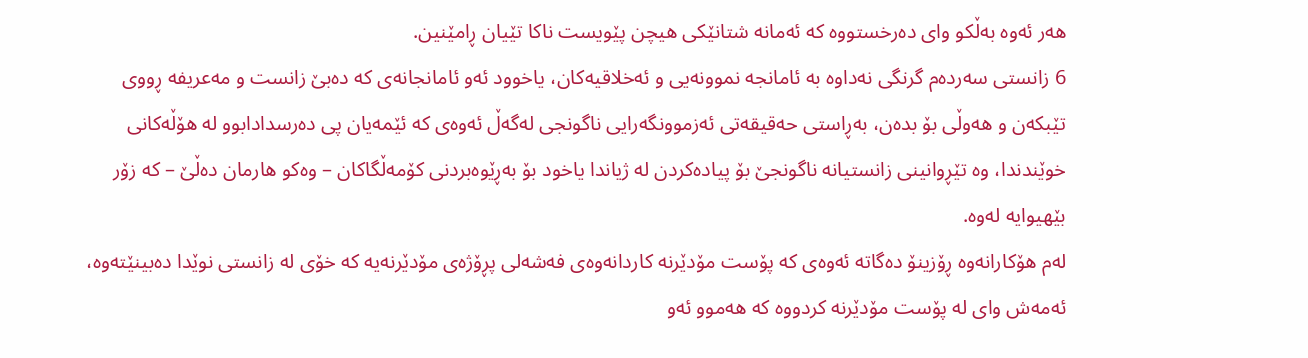هه‌ر ئه‌وه‌ به‌ڵكو وای‌ ده‌رخستووه‌ كه‌ ئه‌مانه‌ شتانێكی‌ هیچن پێویست ناكا تێیان ڕامێنین.
6 زانستی‌ سه‌رده‌م گرنگی‌ نه‌داوه‌ به‌ ئامانجه‌ نموونه‌یی و ئه‌خلاقیه‌كان، یاخوود ئه‌و ئامانجانه‌ی‌ كه‌ ده‌بێ‌ زانست و مه‌عریفه‌ ڕووی‌ تێبكه‌ن و هه‌وڵی‌ بۆ بده‌ن، به‌ڕاستی‌ حه‌قیقه‌تی‌ ئه‌زموونگه‌رایی‌ ناگونجی‌ له‌گه‌ڵ‌ ئه‌وه‌ی‌ كه‌ ئێمه‌یان پی‌ ده‌رسدادابوو له‌ هۆڵه‌كانی‌ خوێندندا، وه‌ تێڕوانینی‌ زانستیانه‌ ناگونجێ‌ بۆ پیاده‌كردن له‌ ژیاندا یاخود بۆ به‌ڕێوه‌بردنی‌ كۆمه‌ڵگاكان – وه‌كو هارمان ده‌ڵێ‌ – كه‌ زۆر بێهیوایه‌ له‌وه‌.
له‌م هۆكارانه‌وه‌ ڕۆزینۆ ده‌گاته‌ ئه‌وه‌ی‌ كه‌ پۆست مۆدێرنه‌ كاردانه‌وه‌ی‌ فه‌شه‌لی‌ پڕۆژه‌ی‌ مۆدێرنه‌یه‌ كه‌ خۆی‌ له‌ زانستی‌ نوێدا ده‌بینێته‌وه‌، ئه‌مه‌ش وای‌ له‌ پۆست مۆدێرنه‌ كردووه‌ كه‌ هه‌موو ئه‌و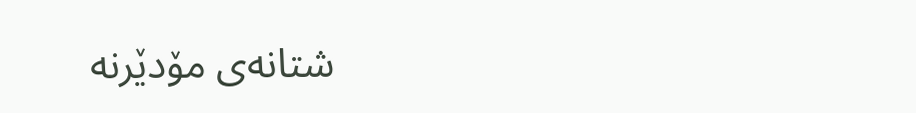شتانه‌ی‌ مۆدێرنه‌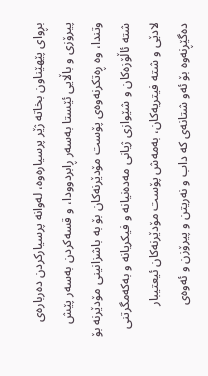بڕوای‌ پێهێناون بخاته‌ ژێر پرسیاره‌وه‌، له‌وانه‌ پرسیاركردن ده‌رباره‌ی‌ پیرۆزی‌ و باڵایی‌ ئێستا به‌سه‌ر ڕابردوودا، و قسه‌كردن به‌سه‌ر پێش وتندا، وه‌ ڕه‌تكرنه‌وه‌ی‌ پۆست مۆدێرنه‌كان بۆ به‌ باشزانینی‌ مۆدێرنه‌ بۆ شته‌ ئاڵۆزه‌كان و شێوازی‌ ژیانی‌ مه‌ده‌نیانه‌ و فیكریانه‌ و به‌كه‌مگرتنی‌ لادێی‌ و شته‌ فیتریه‌كان، به‌مه‌ش پۆست مۆدێرنه‌كان ئیعتیبار ده‌گێڕنه‌وه‌ بۆ ئه‌و شتانه‌ی‌ كه‌ داب و نه‌ریتن و پیرۆزن و ئه‌وه‌ی‌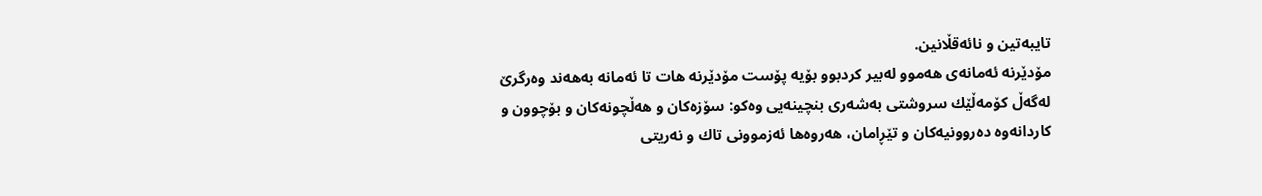تایبه‌تین و نائه‌قڵانین.
مۆدێرنه‌ ئه‌مانه‌ی‌ هه‌موو له‌بیر كردبوو بۆیه‌ پۆست مۆدێرنه‌ هات تا ئه‌مانه‌ به‌هه‌ند وه‌رگرێ‌ له‌گه‌ڵ‌ كۆمه‌ڵێك سروشتی‌ به‌شه‌ری‌ بنچینه‌یی‌ وه‌كو: سۆزه‌كان و هه‌ڵچونه‌كان و بۆچوون و كاردانه‌وه‌ ده‌روونیه‌كان و تێڕامان، هه‌روه‌ها ئه‌زموونی‌ تاك و نه‌ریتی‌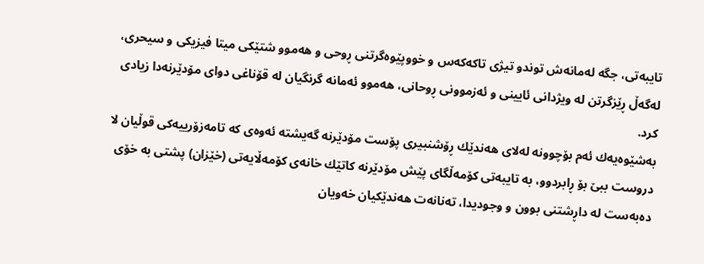تایبه‌تی‌، جگه‌ له‌مانه‌ش توندو تیژی‌ تاكه‌كه‌س و خووپێوه‌گرتنی‌ ڕوحی‌ و هه‌موو شتێكی‌ میتا فیزیكی‌ و سیحری‌، له‌گه‌ڵ‌ ڕێزگرتن له‌ ویژدانی‌ ئایینی‌ و ئه‌زموونی‌ ڕوحانی‌، هه‌موو ئه‌مانه‌ گرنگیان له‌ قۆناغی‌ دوای‌ مۆدێرنه‌دا زیادی‌ كرد.
به‌شێوه‌یه‌ك ئه‌م بۆچوونه‌ له‌لای‌ هه‌ندێك ڕۆشنبیری‌ پۆست مۆدێرنه‌ گه‌یشته‌ ئه‌وه‌ی‌ كه‌ تامه‌زۆرییه‌كی‌ قوڵیان لا دروست ببێ‌ بۆ ڕابردوو، به‌ تایبه‌تی‌ كۆمه‌ڵگای‌ پێش مۆدێرنه‌ كاتێك خانه‌ی‌ كۆمه‌ڵایه‌تی‌ (خێزان) پشتی‌ به‌ خۆی‌ ده‌به‌ست له‌ داڕشتنی‌ بوون و وجودیدا، ته‌نانه‌ت هه‌ندێكیان خه‌ویان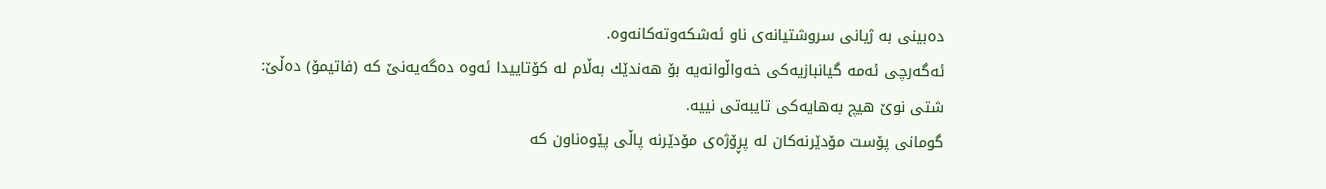ده‌بینی‌ به‌ ژیانی‌ سروشتیانه‌ی‌ ناو ئه‌شكه‌وته‌كانه‌وه‌.
ئه‌گه‌رچی‌ ئه‌مه‌ گیانبازیه‌كی‌ خه‌واڵوانه‌یه‌ بۆ هه‌ندێك به‌ڵام له‌ كۆتاییدا ئه‌وه‌ ده‌گه‌یه‌نێ‌ كه‌ (فاتیمۆ) ده‌ڵێ‌: شتی‌ نوێ‌ هیچ به‌هایه‌كی‌ تایبه‌تی‌ نییه‌.
گومانی‌ پۆست مۆدێرنه‌كان له‌ پڕۆژه‌ی‌ مۆدێرنه‌ پاڵی‌ پێوه‌ناون كه‌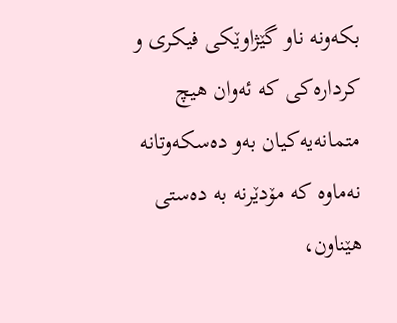بكه‌ونه‌ ناو گێژاوێكی‌ فیكری‌ و كرداره‌كی‌ كه‌ ئه‌وان هیچ متمانه‌یه‌كیان به‌و ده‌سكه‌وتانه‌ نه‌ماوه‌ كه‌ مۆدێرنه‌ به‌ ده‌ستی‌ هێناون،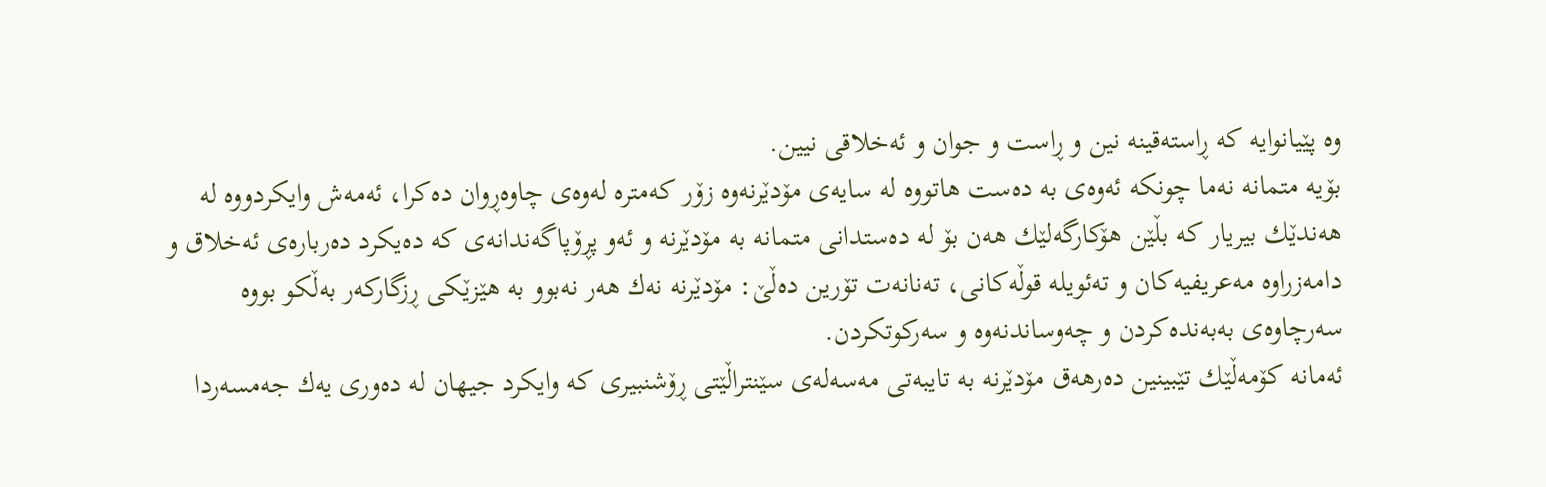وه‌ پێیانوایه‌ كه‌ ڕاسته‌قینه‌ نین و ڕاست و جوان و ئه‌خلاقی‌ نیین.
بۆیه‌ متمانه‌ نه‌ما چونكه‌ ئه‌وه‌ی‌ به‌ ده‌ست هاتووه‌ له‌ سایه‌ی‌ مۆدێرنه‌وه‌ زۆر كه‌متره‌ له‌وه‌ی‌ چاوه‌ڕوان ده‌كرا، ئه‌مه‌ش وایكردووه‌ له‌ هه‌ندێك بیریار كه‌ بڵێن هۆكارگه‌لێك هه‌ن بۆ له‌ ده‌ستدانی‌ متمانه‌ به‌ مۆدێرنه‌ و ئه‌و پڕۆپاگه‌ندانه‌ی‌ كه‌ ده‌یكرد ده‌رباره‌ی‌ ئه‌خلاق و دامه‌زراوه‌ مه‌عریفیه‌كان و ته‌ئویله‌ قوڵه‌كانی‌، ته‌نانه‌ت تۆرین ده‌ڵێ‌: مۆدێرنه‌ نه‌ك هه‌ر نه‌بوو به‌ هێزێكی‌ ڕزگاركه‌ر به‌ڵكو بووه‌ سه‌رچاوه‌ی‌ به‌به‌نده‌كردن و چه‌وساندنه‌وه‌ و سه‌ركوتكردن.
ئه‌مانه‌ كۆمه‌ڵێك تێبینین ده‌رهه‌ق مۆدێرنه‌ به‌ تایبه‌تی‌ مه‌سه‌له‌ی‌ سێنتراڵێتی‌ ڕۆشنبیری‌ كه‌ وایكرد جیهان له‌ ده‌وری‌ یه‌ك جه‌مسه‌ردا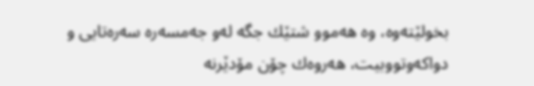بخولێته‌وه‌، وه‌ هه‌موو شتێك جگه‌ له‌و جه‌مسه‌ره‌ سه‌ره‌تایی‌ و دواكه‌وتووبیت، هه‌روه‌ك چۆن مۆدێرنه‌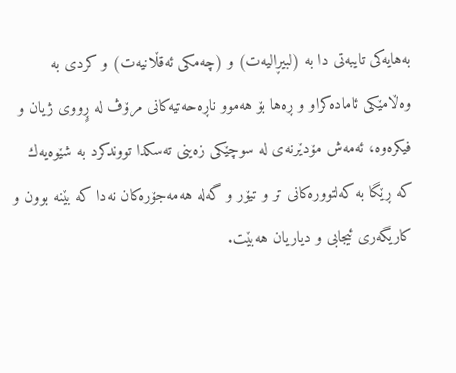به‌هایه‌كی‌ تایبه‌تی‌ دا به‌ (لبیڕالیه‌ت) و (چه‌مكی‌ ئه‌قڵانیه‌ت) و كردی‌ به‌ وه‌ڵامێكی‌ ئاماده‌كراو و ڕه‌ها بۆ هه‌موو ناڕه‌حه‌تیه‌كانی‌ مرۆڤ له‌ ڕٍووی‌ ژیان و فیكره‌وه‌، ئه‌مه‌ش مۆدێرنه‌ی‌ له‌ سوچێكی‌ زه‌ینی‌ ته‌سكدا تووندكرد به‌ شێوه‌یه‌ك كه‌ ڕێگا به‌ كه‌لتووره‌كانی‌ تر و تیۆر و گه‌له‌ هه‌مه‌جۆره‌كان نه‌دا كه‌ بێنه‌ بوون و كاریگه‌ری‌ ئیجابی‌ و دیاریان هه‌بێت.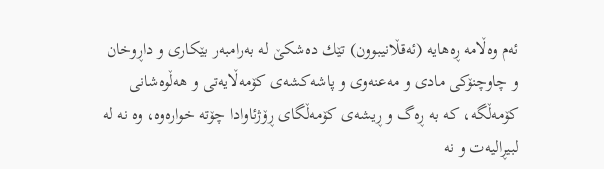ئه‌م وه‌ڵامه‌ ڕه‌هایه‌ (ئه‌قڵانیبوون) تێك ده‌شكێ‌ له‌ به‌رامبه‌ر بێكاری‌ و داڕوخان و چاوچنۆكی‌ مادی‌ و مه‌عنه‌وی‌ و پاشه‌كشه‌ی‌ كۆمه‌ڵایه‌تی‌ و هه‌ڵوه‌شانی‌ كۆمه‌ڵگه‌، كه‌ به‌ ڕه‌گ و ڕیشه‌ی‌ كۆمه‌ڵگای‌ ڕۆژئاوادا چۆته‌ خواره‌وه‌، وه‌ نه‌ له‌ لبیڕالیه‌ت و نه‌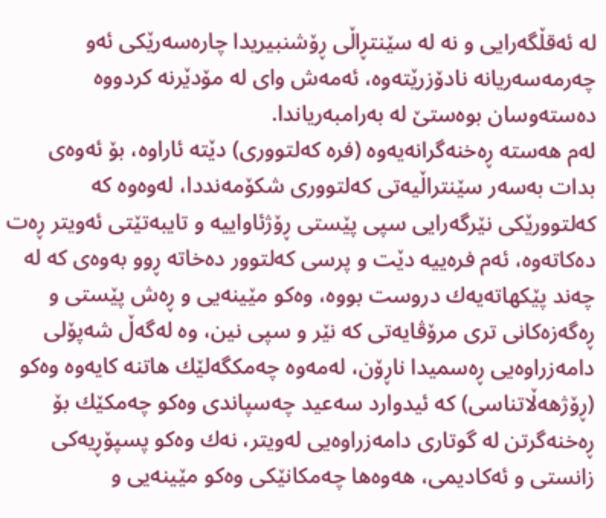له‌ ئه‌قڵگه‌رایی‌ و نه‌ له‌ سێنتڕاڵی‌ ڕۆشنبیریدا چاره‌سه‌رێكی‌ ئه‌و چه‌رمه‌سه‌ریانه‌ نادۆزرێته‌وه‌، ئه‌مه‌ش وای‌ له‌ مۆدێرنه‌ كردووه‌ ده‌سته‌وسان بوه‌ستێ‌ له‌ به‌رامبه‌ریاندا.
له‌م هه‌سته‌ ڕه‌خنه‌گرانه‌یه‌وه‌ (فره‌ كه‌لتووری‌) دێته‌ ئاراوه‌، بۆ ئه‌وه‌ی‌ بدات به‌سه‌ر سێنتراڵیه‌تی‌ كه‌لتووری‌ شكۆمه‌نددا، له‌وه‌وه‌ كه‌ كه‌لتوورێكی‌ نێرگه‌رایی‌ سپی پێستی‌ ڕۆژئاواییه‌ و تایبه‌تێتی‌ ئه‌ویتر ڕه‌ت ده‌كاته‌وه‌، ئه‌م فره‌ییه‌ دێت و پرسی كه‌لتوور ده‌خاته‌ ڕوو به‌وه‌ی‌ كه‌ له‌ چه‌ند پێكهاته‌یه‌ك دروست بووه‌، وه‌كو مێینه‌یی و ڕه‌ش پێستی‌ و ڕه‌گه‌زه‌كانی‌ تری‌ مرۆڤایه‌تی‌ كه‌ نێر و سپی‌ نین، وه‌ له‌گه‌ڵ‌ شه‌پۆلی‌ دامه‌زراوه‌یی‌ ڕه‌سمیدا ناڕۆن، له‌مه‌وه‌ چه‌مكگه‌لێك هاتنه‌ كایه‌وه‌ وه‌كو (ڕۆژهه‌ڵاتناسی) كه‌ ئیدوارد سه‌عید چه‌سپاندی‌ وه‌كو چه‌مكێك بۆ ڕه‌خنه‌گرتن له‌ گوتاری دامه‌زراوه‌یی‌ له‌ویتر، نه‌ك وه‌كو پسپۆڕیه‌كی‌ زانستی‌ و ئه‌كادیمی‌، هه‌وه‌ها چه‌مكانێكی‌ وه‌كو مێینه‌یی‌ و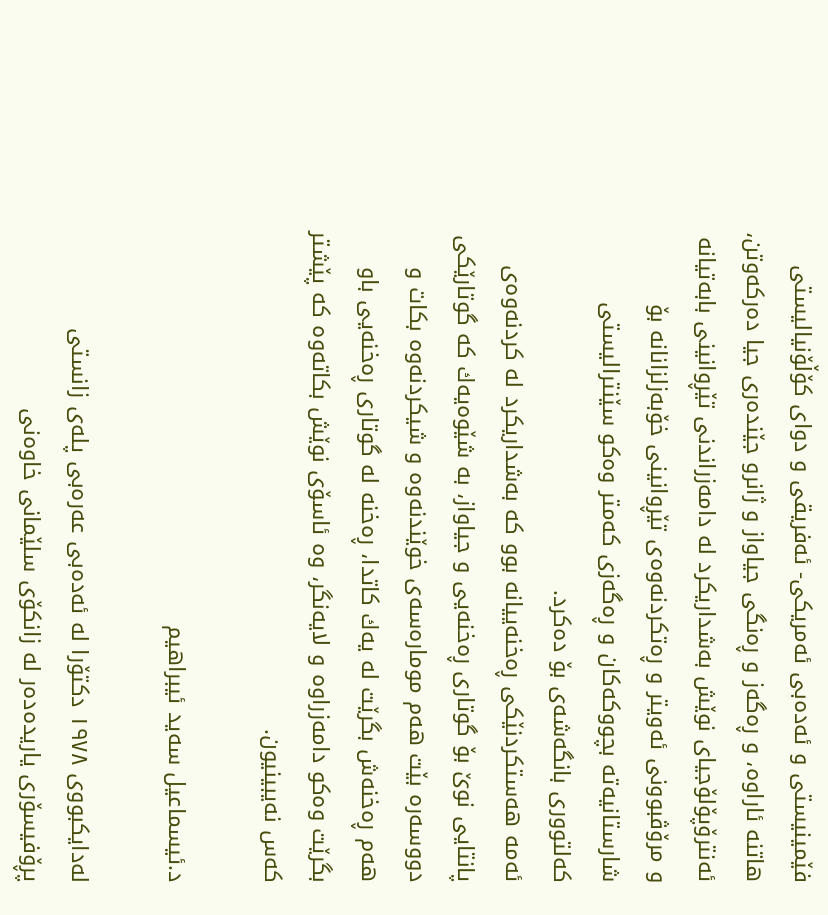فێمینیستی‌ و ئه‌ده‌بی‌ ئه‌مریكی‌- ئه‌فریقی‌ و دوای‌ كۆڵۆنیالیستی‌ هاتنه‌ ئاراوه‌، و ڕه‌گه‌ز و ڕه‌نگی‌ جیاواز و ژانرو جێنده‌ری‌ جیا ده‌ركه‌وتن، ئه‌نترۆپۆلۆجیای‌ نوێش به‌شداریكرد له‌ دامه‌زراندنی‌ تێڕوانینی‌ بابه‌تیانه‌ و مرۆڤبوونی‌ ئه‌ویتر و ڕه‌تكردنه‌وه‌ی‌ تێڕوانینی‌ خۆبه‌زلزانانه‌ بۆ شارستانیه‌ته‌ بچووكه‌كان و ڕه‌گه‌زی‌ كه‌متر وه‌كو سێنترالیستی‌ كه‌لتووری‌ بانگه‌شه‌ی‌ بۆ ده‌كرد.
ئه‌مه‌ هه‌ستكردنێكی‌ ڕه‌خنه‌ییانه‌ بوو كه‌ به‌شداریكرد له‌ كردنه‌وه‌ی‌ پانتایی نوێ‌ بۆ گوتاری‌ ڕه‌خنه‌یی‌ و جیاواز، به‌ شێوه‌یه‌ك كه‌ گوتارێكی‌ دووسه‌ره‌ بێت هه‌م موماره‌سه‌ی‌ خوێندنه‌وه‌ و شیكردنه‌وه‌ بكات و هه‌م ڕه‌خنه‌ش بگرێت له‌ یه‌ك كاتدا، ڕه‌خنه‌ له‌ گوتاری‌ ڕه‌خنه‌یی‌ باو بگرێت وه‌كو دامه‌زراوه‌ و لایه‌نگر، وه‌ ئاسۆی‌ نوێش بكاته‌وه‌ كه‌ پێشتر كه‌س نه‌یبینیون.

د.ئیسماعیل سەید ئیبراھیم

لەدایکبووی ۱۹۷٨ دکتۆرا لە ئەدەبی عەرەبی پلەی زانستی پڕۆفیسۆری یاریدەدەر لە زانکۆی سلێمانی خاوەنی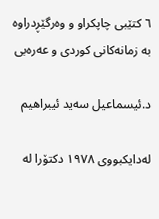٦ کتێبی چاپکراو و وەرگێڕدراوە بە زمانەکانی کوردی و عەرەبی

د.ئیسماعیل سەید ئیبراھیم

لەدایکبووی ۱۹۷٨ دکتۆرا لە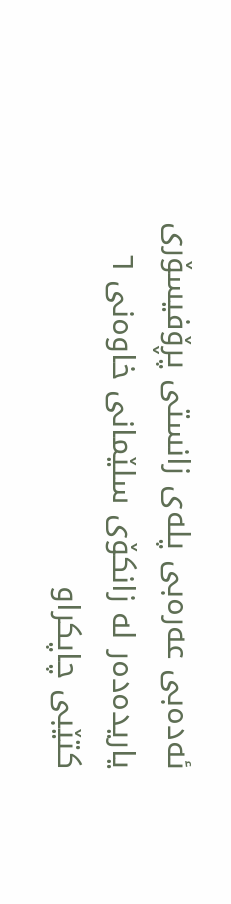ئەدەبی عەرەبی پلەی زانستی پڕۆفیسۆری یاریدەدەر لە زانکۆی سلێمانی خاوەنی ٦ کتێبی چاپکراو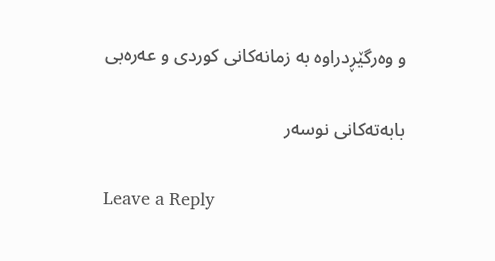و وەرگێڕدراوە بە زمانەکانی کوردی و عەرەبی

بابەتەكانی نوسەر

Leave a Reply